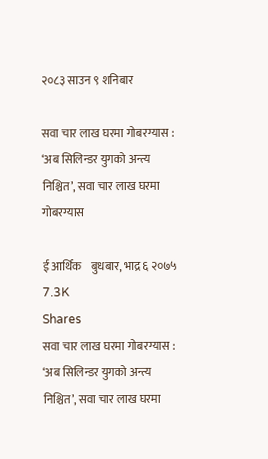२०८३ साउन ९ शनिबार

सवा चार लाख घरमा गोबरग्यास : ‘अब सिलिन्डर युगको अन्त्य निश्चित’, सवा चार लाख घरमा गोबरग्यास

ई आर्थिक    बुधबार, भाद्र ६ २०७५
7.3K
Shares
सवा चार लाख घरमा गोबरग्यास : ‘अब सिलिन्डर युगको अन्त्य निश्चित’, सवा चार लाख घरमा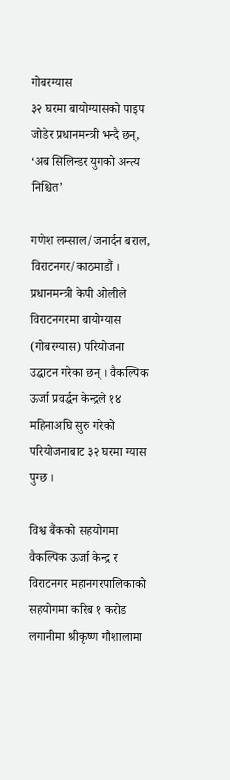गोबरग्यास
३२ घरमा बायोग्यासको पाइप जोडेर प्रधानमन्त्री भन्दै छन्, ‘अब सिलिन्डर युगको अन्त्य निश्चित’

गणेश लम्साल/जनार्दन बराल, विराटनगर/काठमाडौं । प्रधानमन्त्री केपी ओलीले विराटनगरमा बायोग्यास (गोबरग्यास) परियोजना उद्घाटन गरेका छन् । वैकल्पिक ऊर्जा प्रवर्द्धन केन्द्रले १४ महिनाअघि सुरु गरेको परियोजनाबाट ३२ घरमा ग्यास पुग्छ ।

विश्व बैंकको सहयोगमा वैकल्पिक ऊर्जा केन्द्र र विराटनगर महानगरपालिकाको सहयोगमा करिब १ करोड लगानीमा श्रीकृष्ण गौशालामा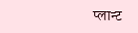प्लान्ट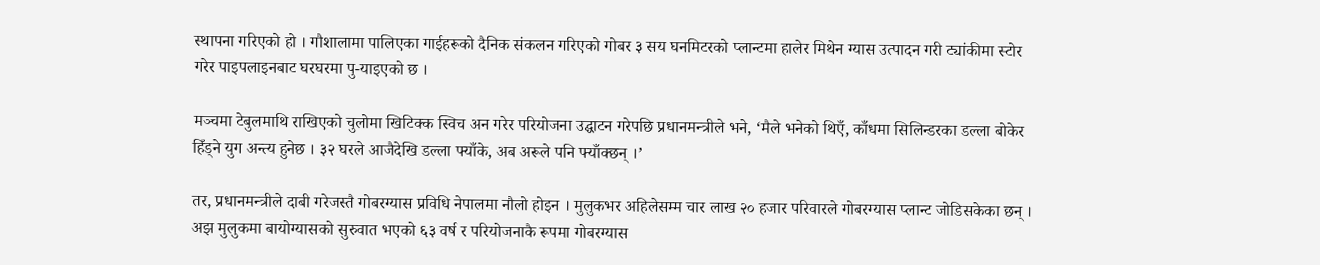स्थापना गरिएको हो । गौशालामा पालिएका गाईहरूको दैनिक संकलन गरिएको गोबर ३ सय घनमिटरको प्लान्टमा हालेर मिथेन ग्यास उत्पादन गरी ट्यांकीमा स्टोर गरेर पाइपलाइनबाट घरघरमा पु-याइएको छ ।

मञ्चमा टेबुलमाथि राखिएको चुलोमा खिटिक्क स्विच अन गरेर परियोजना उद्घाटन गरेपछि प्रधानमन्त्रीले भने, ‘मैले भनेको थिएँ, काँधमा सिलिन्डरका डल्ला बोकेर हिँड्ने युग अन्त्य हुनेछ । ३२ घरले आजैदेखि डल्ला फ्याँके, अब अरूले पनि फ्याँक्छन् ।’

तर, प्रधानमन्त्रीले दाबी गरेजस्तै गोबरग्यास प्रविधि नेपालमा नौलो होइन । मुलुकभर अहिलेसम्म चार लाख २० हजार परिवारले गोबरग्यास प्लान्ट जोडिसकेका छन् । अझ मुलुकमा बायोग्यासको सुरुवात भएको ६३ वर्ष र परियोजनाकै रूपमा गोबरग्यास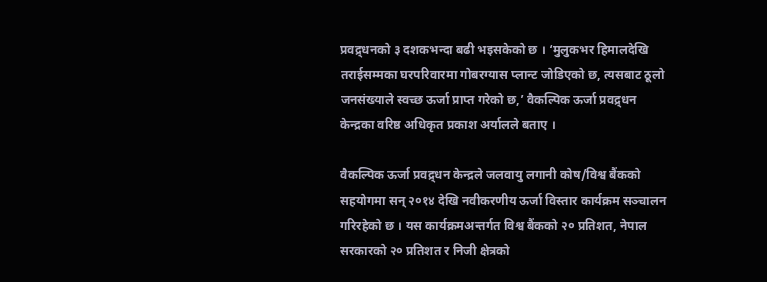प्रवद्र्धनको ३ दशकभन्दा बढी भइसकेको छ । ‘मुलुकभर हिमालदेखि तराईसम्मका घरपरिवारमा गोबरग्यास प्लान्ट जोडिएको छ, त्यसबाट ठूलो जनसंख्याले स्वच्छ ऊर्जा प्राप्त गरेको छ,’ वैकल्पिक ऊर्जा प्रवद्र्धन केन्द्रका वरिष्ठ अधिकृत प्रकाश अर्यालले बताए ।

वैकल्पिक ऊर्जा प्रवद्र्धन केन्द्रले जलवायु लगानी कोष/विश्व बैंकको सहयोगमा सन् २०१४ देखि नवीकरणीय ऊर्जा विस्तार कार्यक्रम सञ्चालन गरिरहेको छ । यस कार्यक्रमअन्तर्गत विश्व बैंकको २० प्रतिशत, नेपाल सरकारको २० प्रतिशत र निजी क्षेत्रको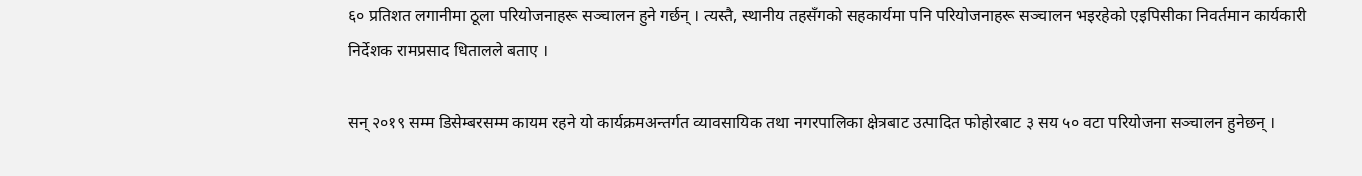६० प्रतिशत लगानीमा ठूला परियोजनाहरू सञ्चालन हुने गर्छन् । त्यस्तै, स्थानीय तहसँगको सहकार्यमा पनि परियोजनाहरू सञ्चालन भइरहेको एइपिसीका निवर्तमान कार्यकारी निर्देशक रामप्रसाद धितालले बताए ।

सन् २०१९ सम्म डिसेम्बरसम्म कायम रहने यो कार्यक्रमअन्तर्गत व्यावसायिक तथा नगरपालिका क्षेत्रबाट उत्पादित फोहोरबाट ३ सय ५० वटा परियोजना सञ्चालन हुनेछन् ।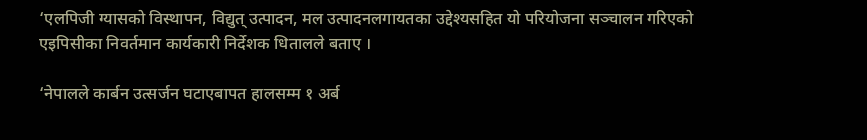‘एलपिजी ग्यासको विस्थापन, विद्युत् उत्पादन, मल उत्पादनलगायतका उद्देश्यसहित यो परियोजना सञ्चालन गरिएको एइपिसीका निवर्तमान कार्यकारी निर्देशक धितालले बताए ।

‘नेपालले कार्बन उत्सर्जन घटाएबापत हालसम्म १ अर्ब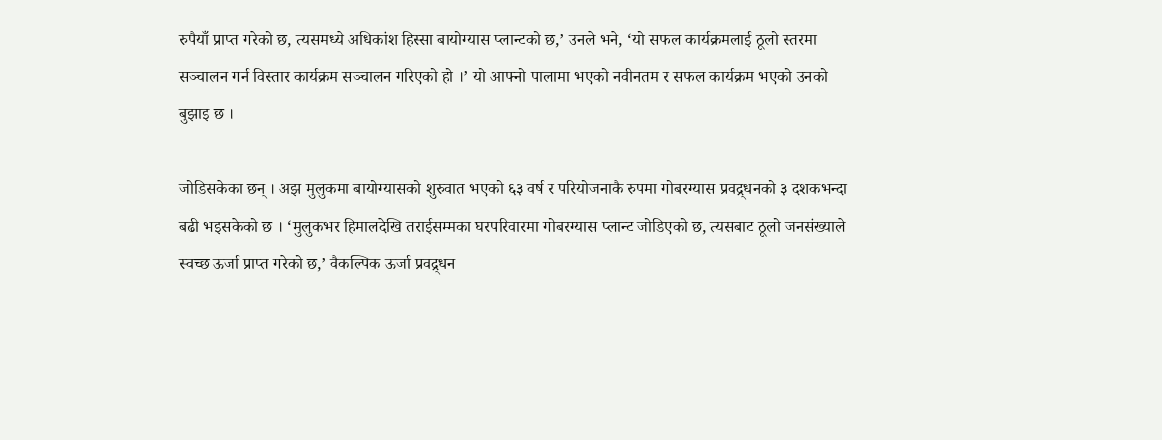रुपैयाँ प्राप्त गरेको छ, त्यसमध्ये अधिकांश हिस्सा बायोग्यास प्लान्टको छ,’ उनले भने, ‘यो सफल कार्यक्रमलाई ठूलो स्तरमा सञ्चालन गर्न विस्तार कार्यक्रम सञ्चालन गरिएको हो ।’ यो आफ्नो पालामा भएको नवीनतम र सफल कार्यक्रम भएको उनको बुझाइ छ ।

जोडिसकेका छन् । अझ मुलुकमा बायोग्यासको शुरुवात भएको ६३ वर्ष र परियोजनाकै रुपमा गोबरग्यास प्रवद्र्धनको ३ दशकभन्दा बढी भइसकेको छ । ‘मुलुकभर हिमालदेखि तराईसम्मका घरपरिवारमा गोबरग्यास प्लान्ट जोडिएको छ, त्यसबाट ठूलो जनसंख्याले स्वच्छ ऊर्जा प्राप्त गरेको छ,’ वैकल्पिक ऊर्जा प्रवद्र्धन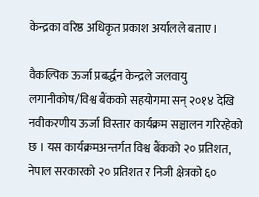केन्द्रका वरिष्ठ अधिकृत प्रकाश अर्यालले बताए ।

वैकल्पिक ऊर्जा प्रबर्द्धन केन्द्रले जलवायु लगानीकोष/विश्व बैंकको सहयोगमा सन् २०१४ देखि नवीकरणीय ऊर्जा विस्तार कार्यक्रम सञ्चालन गरिरहेको छ । यस कार्यक्रमअन्तर्गत विश्व बैंकको २० प्रतिशत, नेपाल सरकारको २० प्रतिशत र निजी क्षेत्रको ६०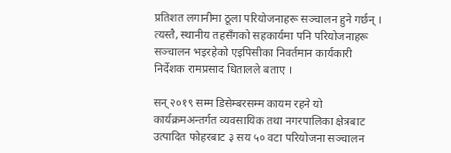प्रतिशत लगानीमा ठूला परियोजनाहरू सञ्चालन हुने गर्छन् । त्यस्तै, स्थानीय तहसँगको सहकार्यमा पनि परियोजनाहरू सञ्चालन भइरहेको एइपिसीका निवर्तमान कार्यकारी निर्देशक रामप्रसाद धितालले बताए ।

सन् २०१९ सम्म डिसेम्बरसम्म कायम रहने यो कार्यक्रमअन्तर्गत व्यवसायिक तथा नगरपालिका क्षेत्रबाट उत्पादित फोहरबाट ३ सय ५० वटा परियोजना सञ्चालन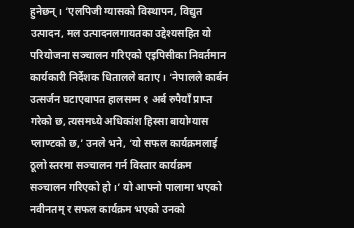हुनेछन् । ‘एलपिजी ग्यासको विस्थापन, विद्युत उत्पादन, मल उत्पादनलगायतका उद्देश्यसहित यो परियोजना सञ्चालन गरिएको एइपिसीका निवर्तमान कार्यकारी निर्देशक धितालले बताए । ‘नेपालले कार्बन उत्सर्जन घटाएबापत हालसम्म १ अर्ब रुपैयाँ प्राप्त गरेको छ, त्यसमध्ये अधिकांश हिस्सा बायोग्यास प्लाण्टको छ,’ उनले भने, ‘यो सफल कार्यक्रमलाई ठूलो स्तरमा सञ्चालन गर्न विस्तार कार्यक्रम सञ्चालन गरिएको हो ।’ यो आफ्नो पालामा भएको नवीनतम् र सफल कार्यक्रम भएको उनको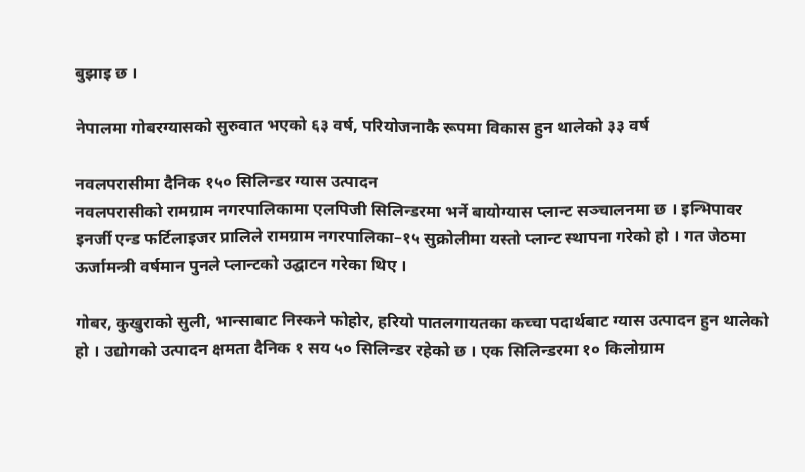बुझाइ छ ।

नेपालमा गोबरग्यासको सुरुवात भएको ६३ वर्ष, परियोजनाकै रूपमा विकास हुन थालेको ३३ वर्ष

नवलपरासीमा दैनिक १५० सिलिन्डर ग्यास उत्पादन
नवलपरासीको रामग्राम नगरपालिकामा एलपिजी सिलिन्डरमा भर्ने बायोग्यास प्लान्ट सञ्चालनमा छ । इन्भिपावर इनर्जी एन्ड फर्टिलाइजर प्रालिले रामग्राम नगरपालिका–१५ सुक्रोलीमा यस्तो प्लान्ट स्थापना गरेको हो । गत जेठमा ऊर्जामन्त्री वर्षमान पुनले प्लान्टको उद्घाटन गरेका थिए ।

गोबर, कुखुराको सुली, भान्साबाट निस्कने फोहोर, हरियो पातलगायतका कच्चा पदार्थबाट ग्यास उत्पादन हुन थालेको हो । उद्योगको उत्पादन क्षमता दैनिक १ सय ५० सिलिन्डर रहेको छ । एक सिलिन्डरमा १० किलोग्राम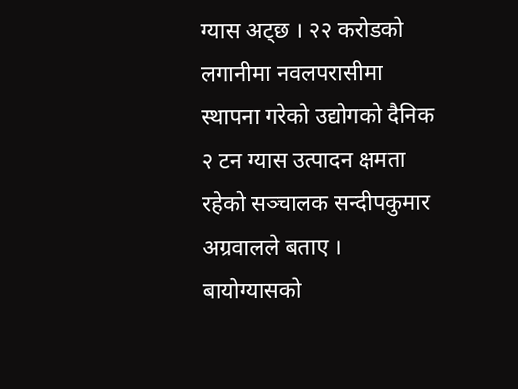ग्यास अट्छ । २२ करोडको लगानीमा नवलपरासीमा स्थापना गरेको उद्योगको दैनिक २ टन ग्यास उत्पादन क्षमता रहेको सञ्चालक सन्दीपकुमार अग्रवालले बताए । बायोग्यासको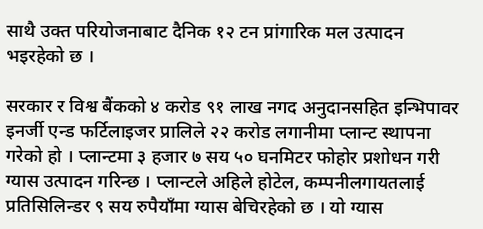साथै उक्त परियोजनाबाट दैनिक १२ टन प्रांगारिक मल उत्पादन भइरहेको छ ।

सरकार र विश्व बैंकको ४ करोड ९१ लाख नगद अनुदानसहित इन्भिपावर इनर्जी एन्ड फर्टिलाइजर प्रालिले २२ करोड लगानीमा प्लान्ट स्थापना गरेको हो । प्लान्टमा ३ हजार ७ सय ५० घनमिटर फोहोर प्रशोधन गरी ग्यास उत्पादन गरिन्छ । प्लान्टले अहिले होटेल, कम्पनीलगायतलाई प्रतिसिलिन्डर ९ सय रुपैयाँमा ग्यास बेचिरहेको छ । यो ग्यास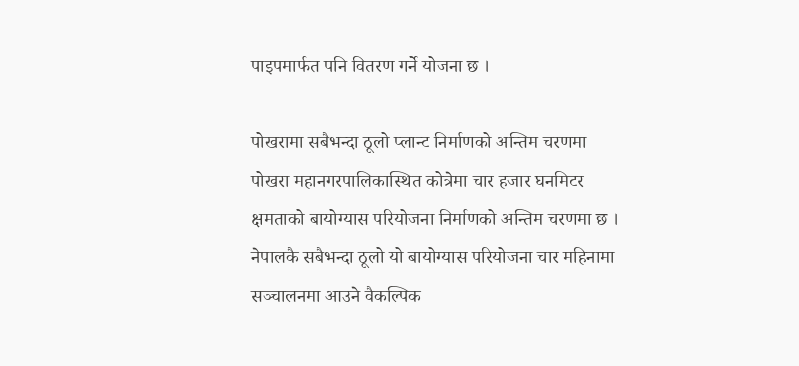पाइपमार्फत पनि वितरण गर्ने योजना छ ।

पोखरामा सबैभन्दा ठूलो प्लान्ट निर्माणको अन्तिम चरणमा
पोखरा महानगरपालिकास्थित कोत्रेमा चार हजार घनमिटर क्षमताको बायोग्यास परियोजना निर्माणको अन्तिम चरणमा छ । नेपालकै सबैभन्दा ठूलो यो बायोग्यास परियोजना चार महिनामा सञ्चालनमा आउने वैकल्पिक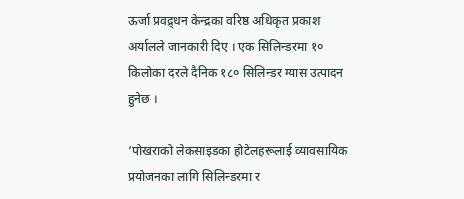ऊर्जा प्रवद्र्धन केन्द्रका वरिष्ठ अधिकृत प्रकाश अर्यालले जानकारी दिए । एक सिलिन्डरमा १० किलोका दरले दैनिक १८० सिलिन्डर ग्यास उत्पादन हुनेछ ।

‘पोखराको लेकसाइडका होटेलहरूलाई व्यावसायिक प्रयोजनका लागि सिलिन्डरमा र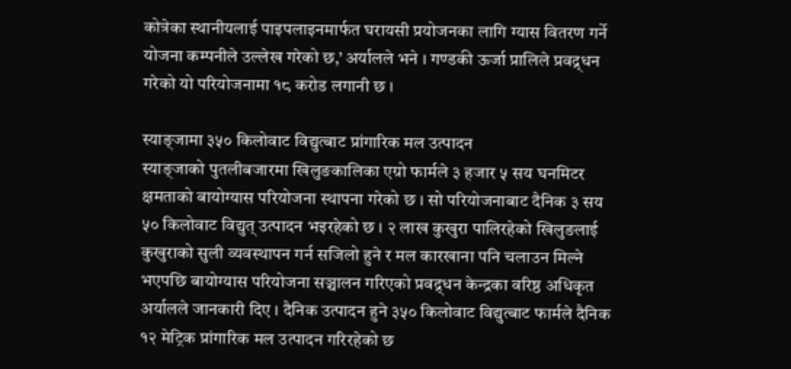कोत्रेका स्थानीयलाई पाइपलाइनमार्फत घरायसी प्रयोजनका लागि ग्यास वितरण गर्ने योजना कम्पनीले उल्लेख गरेको छ,’ अर्यालले भने । गण्डकी ऊर्जा प्रालिले प्रवद्र्धन गरेको यो परियोजनामा १८ करोड लगानी छ ।

स्याङ्जामा ३५० किलोवाट विद्युत्बाट प्रांगारिक मल उत्पादन
स्याङ्जाको पुतलीबजारमा खिलुङकालिका एग्रो फार्मले ३ हजार ५ सय घनमिटर क्षमताको बायोग्यास परियोजना स्थापना गरेको छ । सो परियोजनाबाट दैनिक ३ सय ५० किलोवाट विद्युत् उत्पादन भइरहेको छ । २ लाख कुखुरा पालिरहेको खिलुङलाई कुखुराको सुली व्यवस्थापन गर्न सजिलो हुने र मल कारखाना पनि चलाउन मिल्ने भएपछि बायोग्यास परियोजना सञ्चालन गरिएको प्रवद्र्धन केन्द्रका वरिष्ठ अधिकृत अर्यालले जानकारी दिए । दैनिक उत्पादन हुने ३५० किलोवाट विद्युत्बाट फार्मले दैनिक १२ मेट्रिक प्रांगारिक मल उत्पादन गरिरहेको छ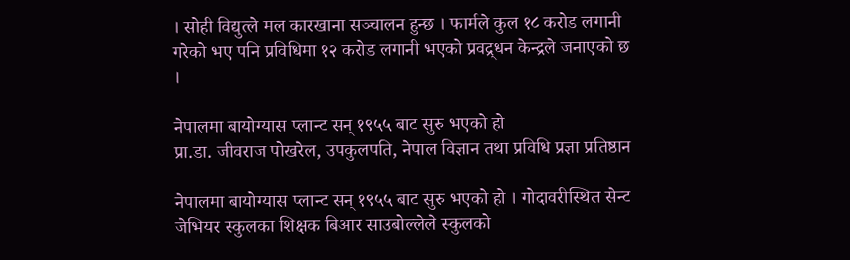। सोही विद्युत्ले मल कारखाना सञ्चालन हुन्छ । फार्मले कुल १८ करोड लगानी गरेको भए पनि प्रविधिमा १२ करोड लगानी भएको प्रवद्र्धन केन्द्रले जनाएको छ ।

नेपालमा बायोग्यास प्लान्ट सन् १९५५ बाट सुरु भएको हो
प्रा.डा. जीवराज पोखरेल, उपकुलपति, नेपाल विज्ञान तथा प्रविधि प्रज्ञा प्रतिष्ठान

नेपालमा बायोग्यास प्लान्ट सन् १९५५ बाट सुरु भएको हो । गोदावरीस्थित सेन्ट जेभियर स्कुलका शिक्षक बिआर साउबोल्लेले स्कुलको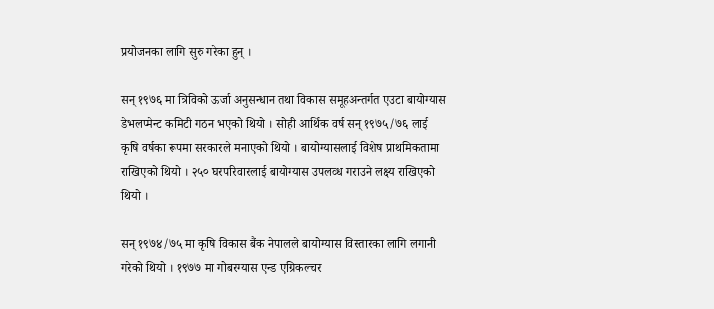प्रयोजनका लागि सुरु गरेका हुन् ।

सन् १९७६ मा त्रिविको ऊर्जा अनुसन्धान तथा विकास समूहअन्तर्गत एउटा बायोग्यास डेभलप्मेन्ट कमिटी गठन भएको थियो । सोही आर्थिक वर्ष सन् १९७५/७६ लाई कृषि वर्षका रूपमा सरकारले मनाएको थियो । बायोग्यासलाई विशेष प्राथमिकतामा राखिएको थियो । २५० घरपरिवारलाई बायोग्यास उपलव्ध गराउने लक्ष्य राखिएको थियो ।

सन् १९७४/७५ मा कृषि विकास बैंक नेपालले बायोग्यास विस्तारका लागि लगानी गरेको थियो । १९७७ मा गोबरग्यास एन्ड एग्रिकल्चर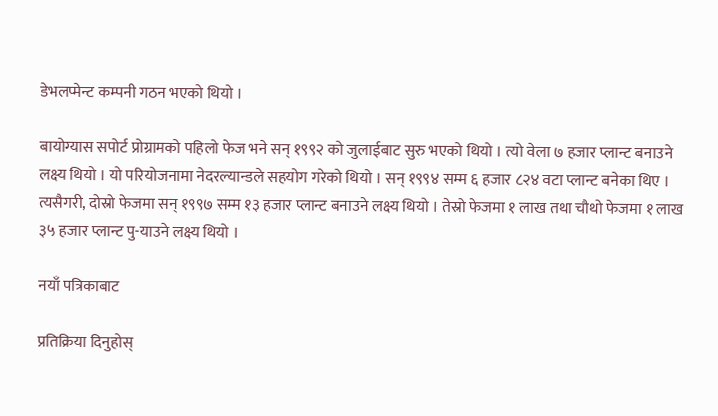डेभलप्मेन्ट कम्पनी गठन भएको थियो ।

बायोग्यास सपोर्ट प्रोग्रामको पहिलो फेज भने सन् १९९२ को जुलाईबाट सुरु भएको थियो । त्यो वेला ७ हजार प्लान्ट बनाउने लक्ष्य थियो । यो परियोजनामा नेदरल्यान्डले सहयोग गरेको थियो । सन् १९९४ सम्म ६ हजार ८२४ वटा प्लान्ट बनेका थिए । त्यसैगरी, दोस्रो फेजमा सन् १९९७ सम्म १३ हजार प्लान्ट बनाउने लक्ष्य थियो । तेस्रो फेजमा १ लाख तथा चौथो फेजमा १ लाख ३५ हजार प्लान्ट पु-याउने लक्ष्य थियो ।

नयाँ पत्रिकाबाट

प्रतिक्रिया दिनुहोस्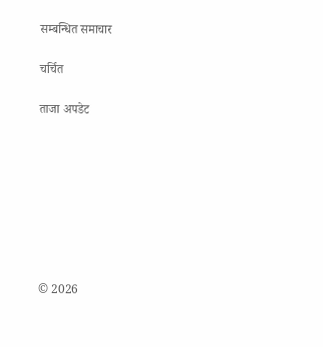सम्बन्धित समाचार

चर्चित

ताजा अपडेट








© 2026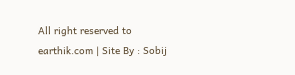All right reserved to earthik.com | Site By : Sobij